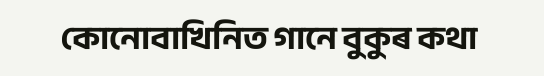কোনোবাখিনিত গানে বুকুৰ কথা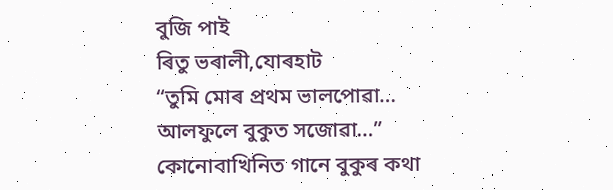বুজি পাই
ৰিতু ভৰালী,যোৰহাট
“তুমি মোৰ প্ৰথম ভালপোৱা…
আলফুলে বুকুত সজোৱা…”
কোনোবাখিনিত গানে বুকুৰ কথা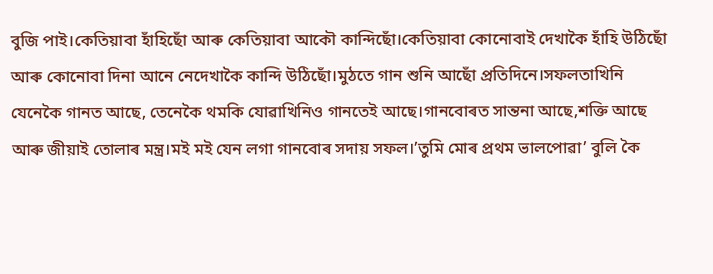বুজি পাই।কেতিয়াবা হাঁহিছোঁ আৰু কেতিয়াবা আকৌ কান্দিছোঁ।কেতিয়াবা কোনোবাই দেখাকৈ হাঁহি উঠিছোঁ আৰু কোনোবা দিনা আনে নেদেখাকৈ কান্দি উঠিছোঁ।মুঠতে গান শুনি আছোঁ প্ৰতিদিনে।সফলতাখিনি যেনেকৈ গানত আছে, তেনেকৈ থমকি যোৱাখিনিও গানতেই আছে।গানবোৰত সান্তনা আছে,শক্তি আছে আৰু জীয়াই তোলাৰ মন্ত্ৰ।মই মই যেন লগা গানবোৰ সদায় সফল।’তুমি মোৰ প্ৰথম ভালপোৱা’ বুলি কৈ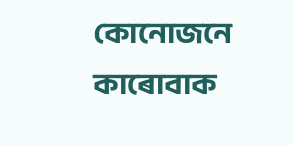কোনোজনে কাৰোবাক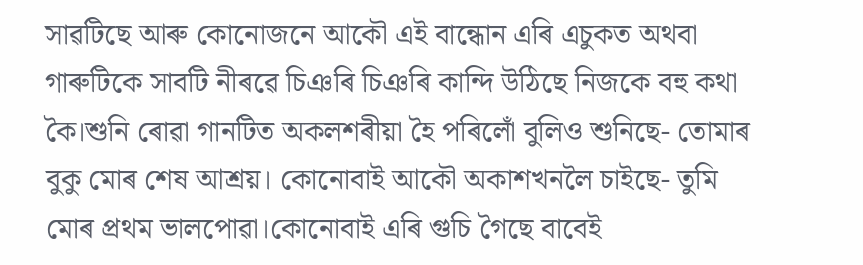সাৱটিছে আৰু কোনোজনে আকৌ এই বান্ধোন এৰি এচুকত অথবা গাৰুটিকে সাবটি নীৰৱে চিঞৰি চিঞৰি কান্দি উঠিছে নিজকে বহু কথা কৈ।শুনি ৰোৱা গানটিত অকলশৰীয়া হৈ পৰিলোঁ বুলিও শুনিছে- তোমাৰ বুকু মোৰ শেষ আশ্ৰয়। কোনোবাই আকৌ অকাশখনলৈ চাইছে- তুমি মোৰ প্ৰথম ভালপোৱা।কোনোবাই এৰি গুচি গৈছে বাবেই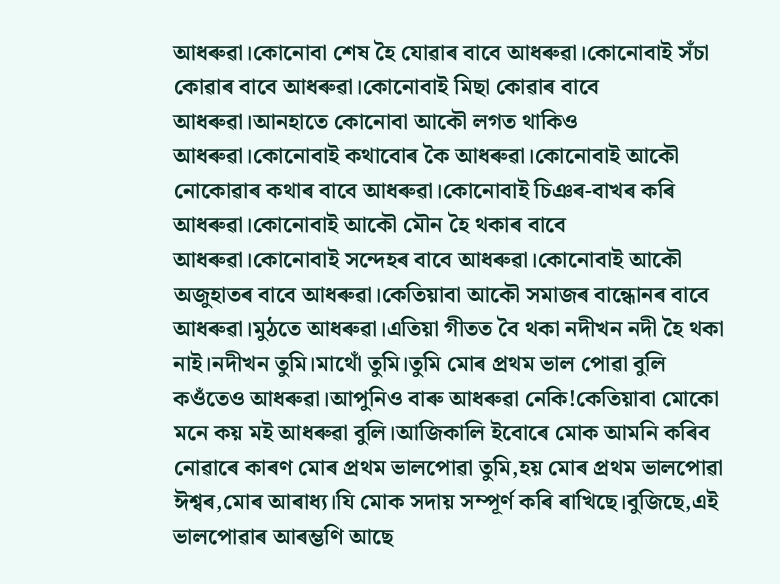আধৰুৱা।কোনোবা শেষ হৈ যোৱাৰ বাবে আধৰুৱা।কোনোবাই সঁচা কোৱাৰ বাবে আধৰুৱা।কোনোবাই মিছা কোৱাৰ বাবে আধৰুৱা।আনহাতে কোনোবা আকৌ লগত থাকিও আধৰুৱা।কোনোবাই কথাবোৰ কৈ আধৰুৱা।কোনোবাই আকৌ নোকোৱাৰ কথাৰ বাবে আধৰুৱা।কোনোবাই চিঞৰ-বাখৰ কৰি আধৰুৱা।কোনোবাই আকৌ মৌন হৈ থকাৰ বাবে আধৰুৱা।কোনোবাই সন্দেহৰ বাবে আধৰুৱা।কোনোবাই আকৌ অজুহাতৰ বাবে আধৰুৱা।কেতিয়াবা আকৌ সমাজৰ বান্ধোনৰ বাবে আধৰুৱা।মুঠতে আধৰুৱা।এতিয়া গীতত বৈ থকা নদীখন নদী হৈ থকা নাই।নদীখন তুমি।মাথোঁ তুমি।তুমি মোৰ প্ৰথম ভাল পোৱা বুলি কওঁতেও আধৰুৱা।আপুনিও বাৰু আধৰুৱা নেকি!কেতিয়াবা মোকো মনে কয় মই আধৰুৱা বুলি।আজিকালি ইবোৰে মোক আমনি কৰিব নোৱাৰে কাৰণ মোৰ প্ৰথম ভালপোৱা তুমি,হয় মোৰ প্ৰথম ভালপোৱা ঈশ্বৰ,মোৰ আৰাধ্য।যি মোক সদায় সম্পূৰ্ণ কৰি ৰাখিছে।বুজিছে,এই ভালপোৱাৰ আৰম্ভণি আছে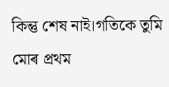কিন্তু শেষ নাই।গতিকে তুমি মোৰ প্ৰথম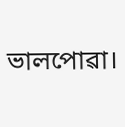ভালপোৱা।